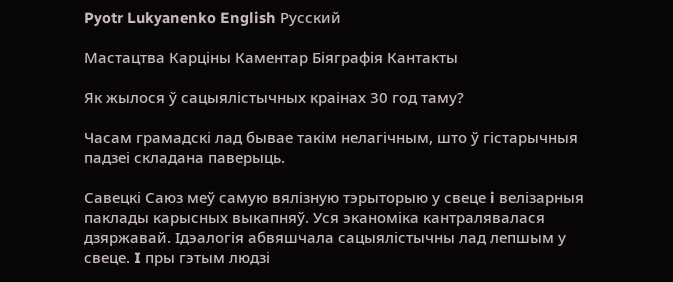Pyotr Lukyanenko English Русский

Мастацтва Карцiны Каментар Бiяграфiя Кантакты

Як жылося ў сацыялiстычных краiнах 30 год таму?

Часам грамадскi лад бывае такiм нелагiчным, што ў гiстарычныя падзеi складана паверыць.

Савецкi Саюз меў самую вялiзную тэрыторыю у свеце i велiзарныя паклады карысных выкапняў. Уся эканомiка кантралявалася дзяржавай. Iдэалогiя абвяшчала сацыялiстычны лад лепшым у свеце. I пры гэтым людзi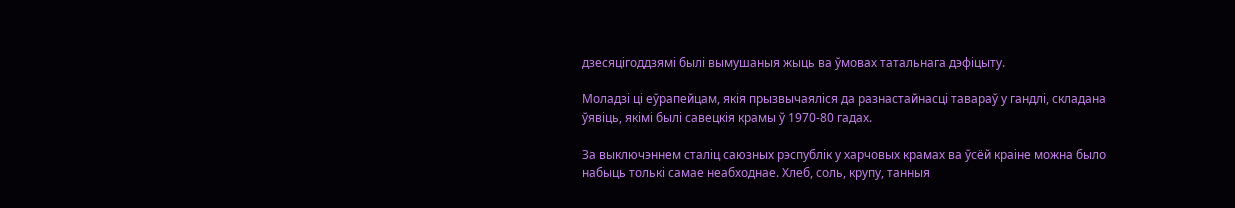дзесяцiгоддзямi былi вымушаныя жыць ва ўмовах татальнага дэфiцыту.

Моладзi цi еўрапейцам, якiя прызвычаялiся да разнастайнасцi тавараў у гандлi, складана ўявiць, якiмi былi савецкiя крамы ў 1970-80 гадах.

За выключэннем сталiц саюзных рэспублiк у харчовых крамах ва ўсёй краiне можна было набыць толькi самае неабходнае. Хлеб, соль, крупу, танныя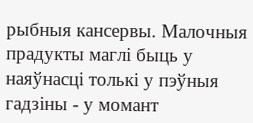рыбныя кансервы. Малочныя прадукты маглi быць у наяўнасцi толькi у пэўныя гадзiны - у момант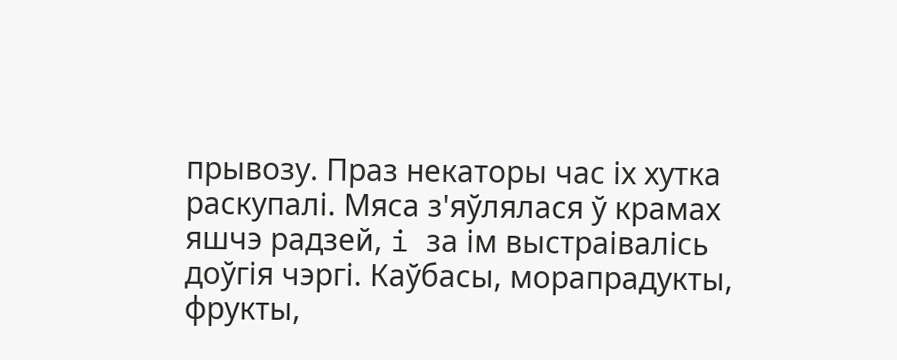прывозу. Праз некаторы час iх хутка раскупалi. Мяса з'яўлялася ў крамах яшчэ радзей, i за iм выстраiвалiсь доўгiя чэргi. Каўбасы, морапрадукты, фрукты,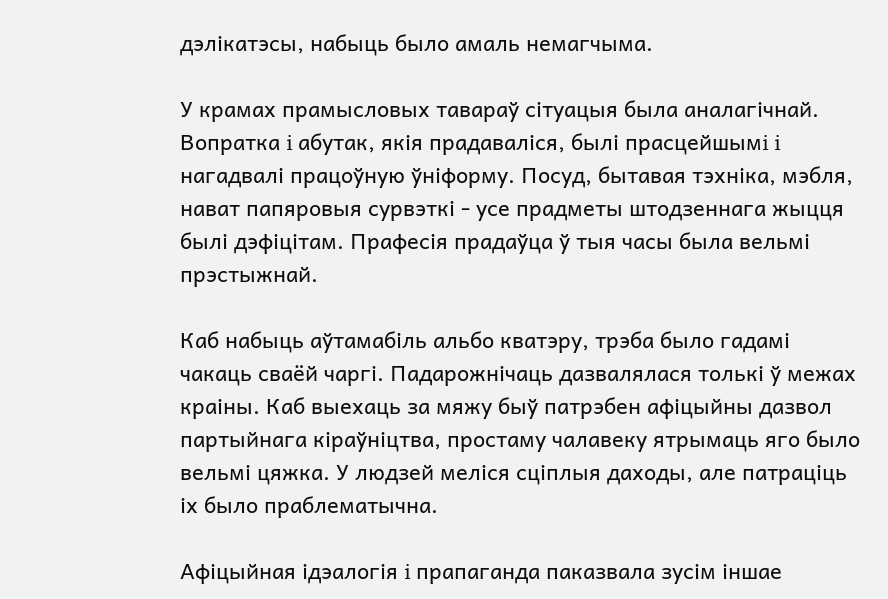дэлiкатэсы, набыць было амаль немагчыма.

У крамах прамысловых тавараў сiтуацыя была аналагiчнай. Вопратка i абутак, якiя прадавалiся, былi прасцейшымi i нагадвалi працоўную ўнiформу. Посуд, бытавая тэхнiка, мэбля, нават папяровыя сурвэткi - усе прадметы штодзеннага жыцця былi дэфiцiтам. Прафесiя прадаўца ў тыя часы была вельмi прэстыжнай.

Каб набыць аўтамабiль альбо кватэру, трэба было гадамi чакаць сваёй чаргi. Падарожнiчаць дазвалялася толькi ў межах краiны. Каб выехаць за мяжу быў патрэбен афiцыйны дазвол партыйнага кiраўнiцтва, простаму чалавеку ятрымаць яго было вельмi цяжка. У людзей мелiся сцiплыя даходы, але патрацiць iх было праблематычна.

Афiцыйная iдэалогiя i прапаганда паказвала зусiм iншае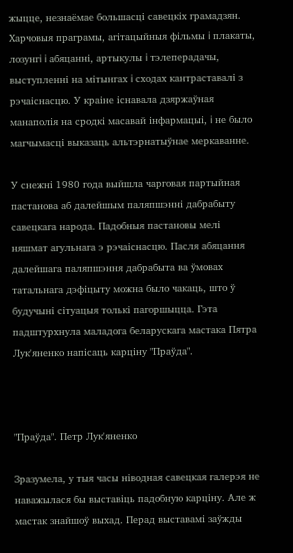жыцце, незнаёмае большасцi савецкiх грамадзян. Харчовыя праграмы, агiтацыйныя фiльмы i плакаты, лозунгi i абяцаннi, артыкулы i тэлеперадачы, выступленнi на мiтынгах i сходах кантраставалi з рэчаiснасцю. У краiне iснавала дзяржаўная манаполiя на сродкi масавай iнфармацыi, i не было магчымасцi выказаць альтэрнатыўнае меркаванне.

У снежнi 1980 года выйшла чарговая партыйная пастанова аб далейшым паляпшэннi дабрабыту савецкага народа. Падобныя пастановы мелi няшмат агульнага э рэчаiснасцю. Пасля абяцання далейшага паляпшэння дабрабыта ва ўмовах татальнага дэфiцыту можна было чакаць, што ў будучынi сiтуацыя толькi пагоршыцца. Гэта падштурхнула маладога беларускага мастака Пятра Лук'яненко напiсаць карцiну "Праўда".



"Праўда". Петр Лук'яненко

Зразумела, у тыя часы нiводная савецкая галерэя не наважылася бы выставiць падобную карцiну. Але ж мастак знайшоў выхад. Перад выставамi заўжды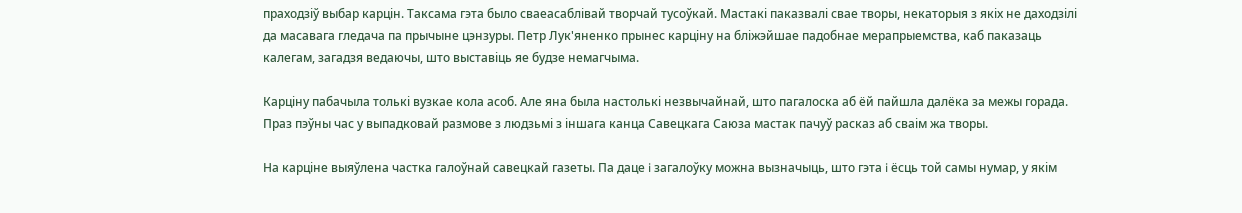праходзiў выбар карцiн. Таксама гэта было сваеасаблiвай творчай тусоўкай. Мастакi паказвалi свае творы, некаторыя з якiх не даходзiлi да масавага гледача па прычыне цэнзуры. Петр Лук'яненко прынес карцiну на блiжэйшае падобнае мерапрыемства, каб паказаць калегам, загадзя ведаючы, што выставiць яе будзе немагчыма.

Карцiну пабачыла толькi вузкае кола асоб. Але яна была настолькi незвычайнай, што пагалоска аб ёй пайшла далёка за межы горада. Праз пэўны час у выпадковай размове з людзьмi з iншага канца Савецкага Саюза мастак пачуў расказ аб сваiм жа творы.

На карцiне выяўлена частка галоўнай савецкай газеты. Па даце i загалоўку можна вызначыць, што гэта i ёсць той самы нумар, у якiм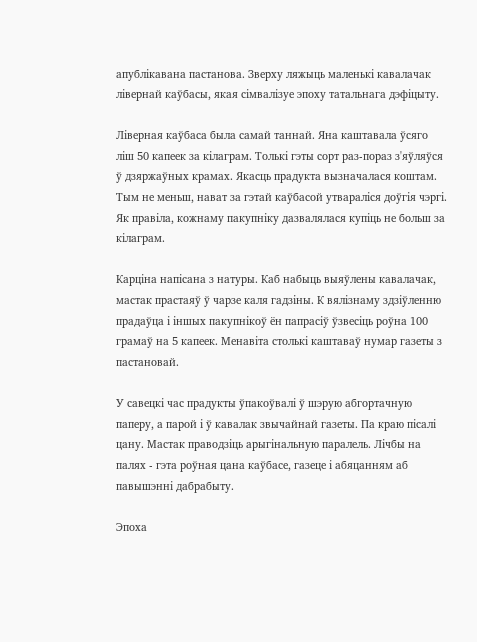апублiкавана пастанова. Зверху ляжыць маленькi кавалачак лiвернай каўбасы, якая сiмвалiзуе эпоху татальнага дэфiцыту.

Лiверная каўбаса была самай таннай. Яна каштавала ўсяго лiш 50 капеек за кiлаграм. Толькi гэты сорт раз-пораз з'яўляўся ў дзяржаўных крамах. Якасць прадукта вызначалася коштам. Тым не меньш, нават за гэтай каўбасой утваралiся доўгiя чэргi. Як правiла, кожнаму пакупнiку дазвалялася купiць не больш за кiлаграм.

Карцiна напiсана з натуры. Каб набыць выяўлены кавалачак, мастак прастаяў ў чарзе каля гадзiны. К вялiзнаму здзiўленню прадаўца i iншых пакупнiкоў ён папрасiў ўзвесiць роўна 100 грамаў на 5 капеек. Менавiта столькi каштаваў нумар газеты з пастановай.

У савецкi час прадукты ўпакоўвалi ў шэрую абгортачную паперу, а парой i ў кавалак звычайнай газеты. Па краю пiсалi цану. Мастак праводзiць арыгiнальную паралель. Лiчбы на палях - гэта роўная цана каўбасе, газеце i абяцанням аб павышэннi дабрабыту.

Эпоха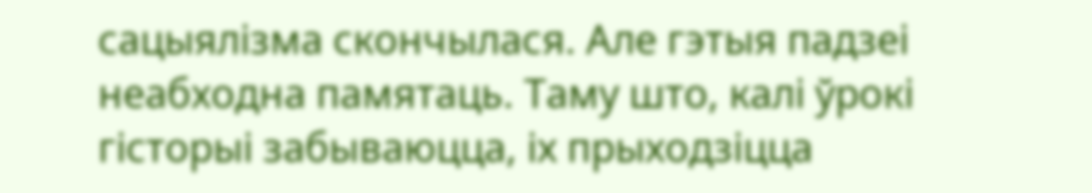сацыялiзма скончылася. Але гэтыя падзеi неабходна памятаць. Таму што, калi ўрокi гiсторыi забываюцца, iх прыходзiцца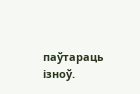паўтараць iзноў.